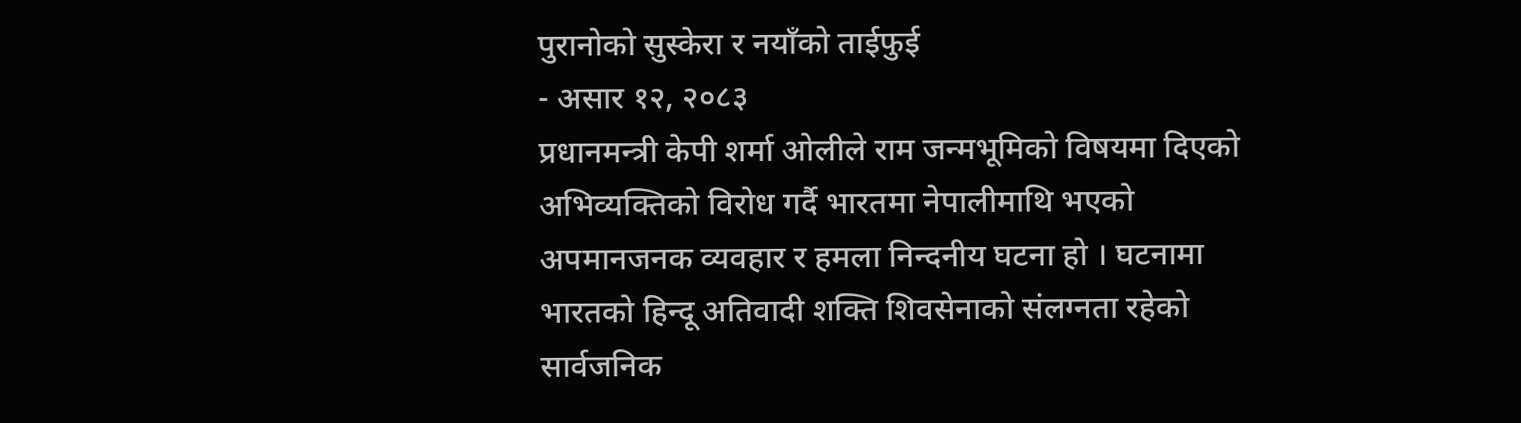पुरानोको सुस्केरा र नयाँको ताईफुई
- असार १२, २०८३
प्रधानमन्त्री केपी शर्मा ओलीले राम जन्मभूमिको विषयमा दिएको अभिव्यक्तिको विरोध गर्दै भारतमा नेपालीमाथि भएको अपमानजनक व्यवहार र हमला निन्दनीय घटना हो । घटनामा भारतको हिन्दू अतिवादी शक्ति शिवसेनाको संलग्नता रहेको सार्वजनिक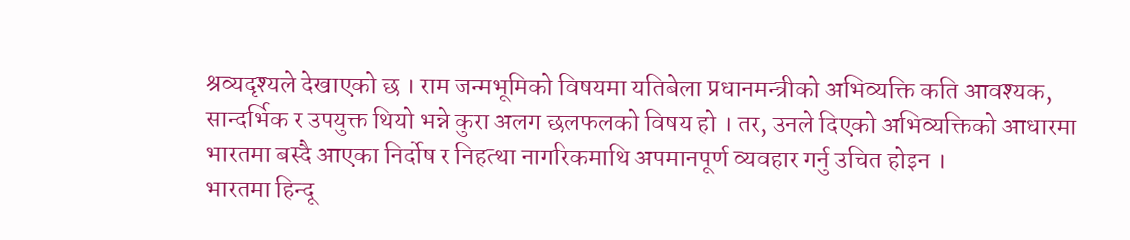श्रव्यदृश्यले देखाएको छ । राम जन्मभूमिको विषयमा यतिबेला प्रधानमन्त्रीको अभिव्यक्ति कति आवश्यक, सान्दर्भिक र उपयुक्त थियो भन्ने कुरा अलग छलफलको विषय हो । तर, उनले दिएको अभिव्यक्तिको आधारमा भारतमा बस्दै आएका निर्दोष र निहत्था नागरिकमाथि अपमानपूर्ण व्यवहार गर्नु उचित होइन ।
भारतमा हिन्दू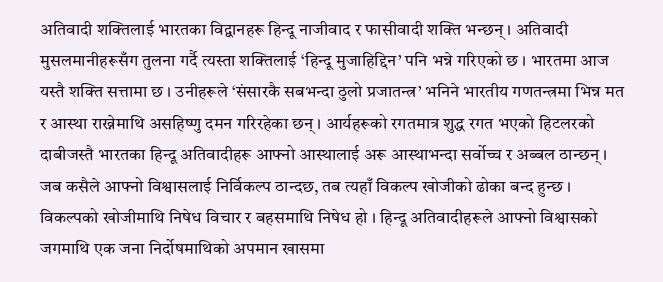अतिवादी शक्तिलाई भारतका विद्वानहरू हिन्दू नाजीवाद र फासीवादी शक्ति भन्छन् । अतिवादी मुसलमानीहरूसँग तुलना गर्दै त्यस्ता शक्तिलाई ‘हिन्दू मुजाहिद्दिन’ पनि भन्ने गरिएको छ । भारतमा आज यस्तै शक्ति सत्तामा छ । उनीहरूले ‘संसारकै सबभन्दा ठुलो प्रजातन्त्र’ भनिने भारतीय गणतन्त्रमा भिन्न मत र आस्था राख्नेमाथि असहिष्णु दमन गरिरहेका छन् । आर्यहरूको रगतमात्र शुद्ध रगत भएको हिटलरको दाबीजस्तै भारतका हिन्दू अतिवादीहरू आफ्नो आस्थालाई अरू आस्थाभन्दा सर्वोच्च र अब्बल ठान्छन् । जब कसैले आफ्नो विश्वासलाई निर्विकल्प ठान्दछ, तब त्यहाँ विकल्प खोजीको ढोका बन्द हुन्छ । विकल्पको खोजीमाथि निषेध विचार र बहसमाथि निषेध हो । हिन्दू अतिवादीहरूले आफ्नो विश्वासको जगमाथि एक जना निर्दोषमाथिको अपमान खासमा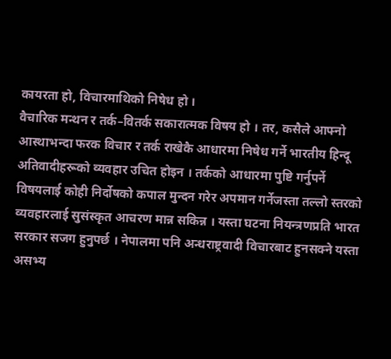कायरता हो, विचारमाथिको निषेध हो ।
वैचारिक मन्थन र तर्क–वितर्क सकारात्मक विषय हो । तर, कसैले आफ्नो आस्थाभन्दा फरक विचार र तर्क राखेकै आधारमा निषेध गर्ने भारतीय हिन्दू अतिवादीहरूको व्यवहार उचित होइन । तर्कको आधारमा पुष्टि गर्नुपर्ने विषयलाई कोही निर्दोषको कपाल मुन्दन गरेर अपमान गर्नेजस्ता तल्लो स्तरको व्यवहारलाई सुसंस्कृत आचरण मान्न सकिन्न । यस्ता घटना नियन्त्रणप्रति भारत सरकार सजग हुनुपर्छ । नेपालमा पनि अन्धराष्ट्रवादी विचारबाट हुनसक्ने यस्ता असभ्य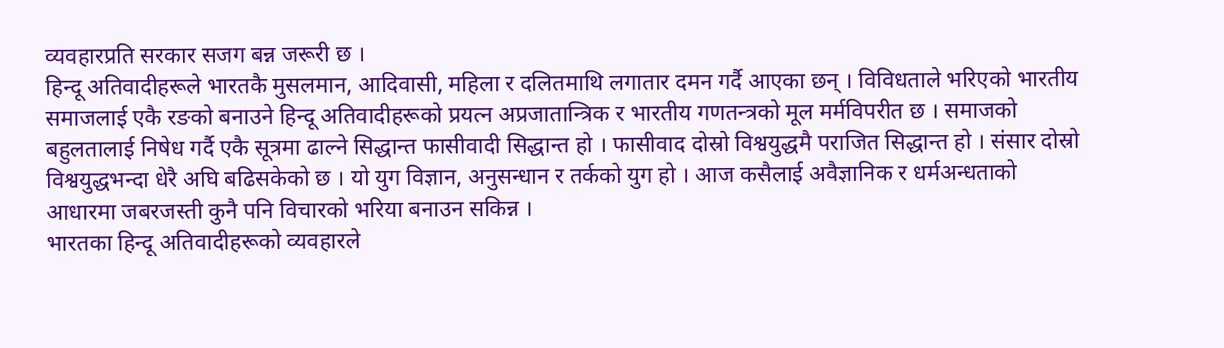व्यवहारप्रति सरकार सजग बन्न जरूरी छ ।
हिन्दू अतिवादीहरूले भारतकै मुसलमान, आदिवासी, महिला र दलितमाथि लगातार दमन गर्दै आएका छन् । विविधताले भरिएको भारतीय समाजलाई एकै रङको बनाउने हिन्दू अतिवादीहरूको प्रयत्न अप्रजातान्त्रिक र भारतीय गणतन्त्रको मूल मर्मविपरीत छ । समाजको बहुलतालाई निषेध गर्दै एकै सूत्रमा ढाल्ने सिद्धान्त फासीवादी सिद्धान्त हो । फासीवाद दोस्रो विश्वयुद्धमै पराजित सिद्धान्त हो । संसार दोस्रो विश्वयुद्धभन्दा धेरै अघि बढिसकेको छ । यो युग विज्ञान, अनुसन्धान र तर्कको युग हो । आज कसैलाई अवैज्ञानिक र धर्मअन्धताको आधारमा जबरजस्ती कुनै पनि विचारको भरिया बनाउन सकिन्न ।
भारतका हिन्दू अतिवादीहरूको व्यवहारले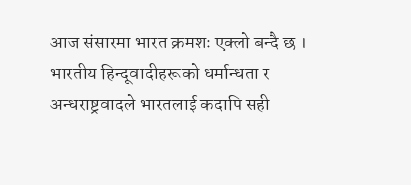आज संसारमा भारत क्रमशः एक्लो बन्दै छ । भारतीय हिन्दूवादीहरूको धर्मान्धता र अन्धराष्ट्रवादले भारतलाई कदापि सही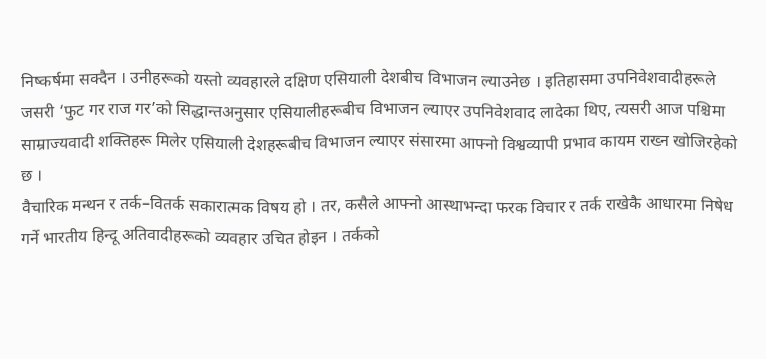निष्कर्षमा सक्दैन । उनीहरूको यस्तो व्यवहारले दक्षिण एसियाली देशबीच विभाजन ल्याउनेछ । इतिहासमा उपनिवेशवादीहरूले जसरी ‘फुट गर राज गर’को सिद्धान्तअनुसार एसियालीहरूबीच विभाजन ल्याएर उपनिवेशवाद लादेका थिए, त्यसरी आज पश्चिमा साम्राज्यवादी शक्तिहरू मिलेर एसियाली देशहरूबीच विभाजन ल्याएर संसारमा आफ्नो विश्वव्यापी प्रभाव कायम राख्न खोजिरहेको छ ।
वैचारिक मन्थन र तर्क–वितर्क सकारात्मक विषय हो । तर, कसैले आफ्नो आस्थाभन्दा फरक विचार र तर्क राखेकै आधारमा निषेध गर्ने भारतीय हिन्दू अतिवादीहरूको व्यवहार उचित होइन । तर्कको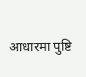आधारमा पुष्टि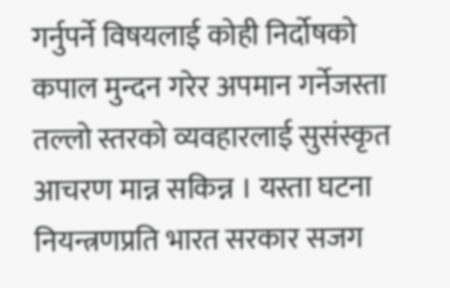गर्नुपर्ने विषयलाई कोही निर्दोषको कपाल मुन्दन गरेर अपमान गर्नेजस्ता तल्लो स्तरको व्यवहारलाई सुसंस्कृत आचरण मान्न सकिन्न । यस्ता घटना नियन्त्रणप्रति भारत सरकार सजग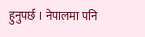हुनुपर्छ । नेपालमा पनि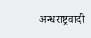अन्धराष्ट्रवादी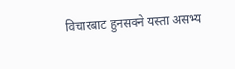विचारबाट हुनसक्ने यस्ता असभ्य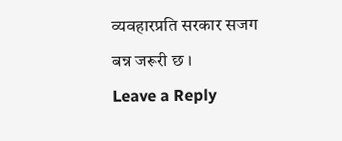व्यवहारप्रति सरकार सजग बन्न जरूरी छ ।
Leave a Reply